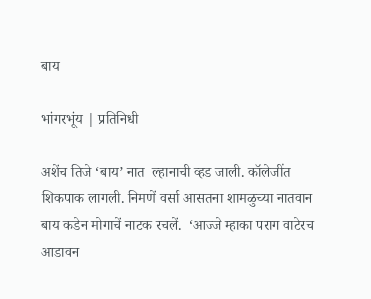बाय

भांगरभूंय | प्रतिनिधी

अशेंच तिजे ‘बाय’ नात  ल्हानाची व्हड जाली. कॉलेजींत शिकपाक लागली. निमणें वर्सा आसतना शामळुच्या नातवान बाय कडेन मोगाचें नाटक रचलें.  ‘आज्जे म्हाका पराग वाटेरच आडावन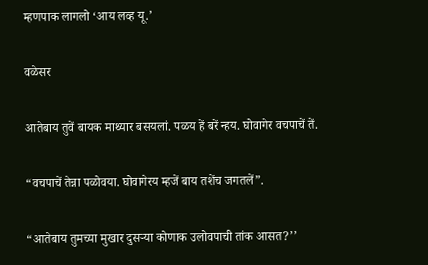म्हणपाक लागलो ‘आय लव्ह यू.’

वळेसर

आतेबाय तुवें बायक माथ्यार बसयलां. पळय हें बरें न्हय. घोवागेर वचपाचें तें.

“वचपाचें तेन्ना पळोवया. घोवागेरय म्हजें बाय तशेंच जगतलें”.

“आतेबाय तुमच्या मुखार दुसऱ्या कोणाक उलोवपाची तांक आसत?’’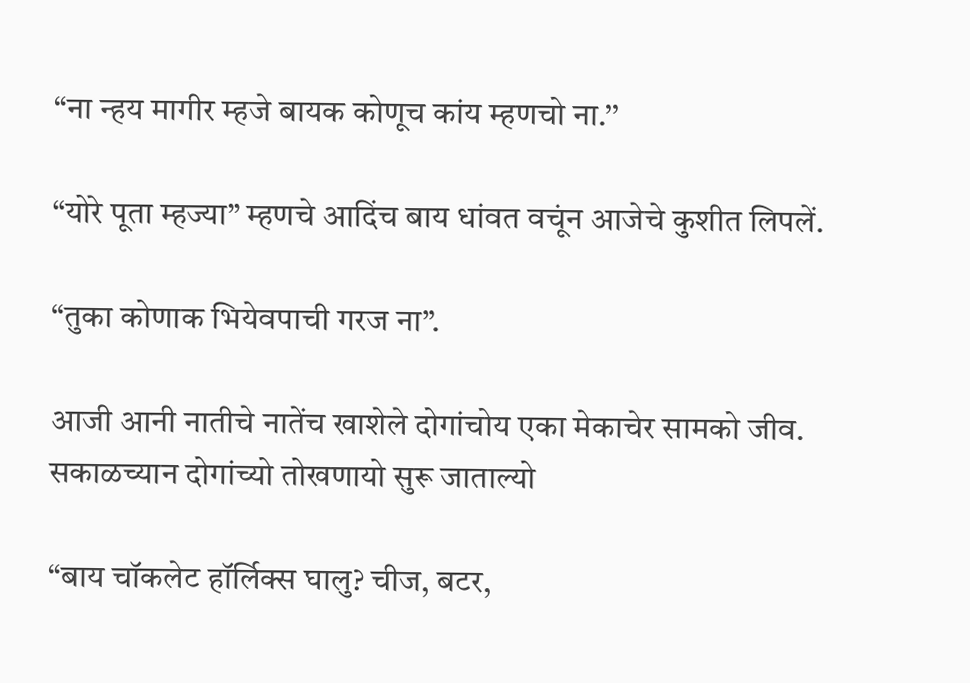“ना न्हय मागीर म्हजे बायक कोणूच कांय म्हणचो ना.’’

“योरे पूता म्हज्या” म्हणचे आदिंच बाय धांवत वचूंन आजेचे कुशीत लिपलें.

“तुका कोणाक भियेवपाची गरज ना”.

आजी आनी नातीचे नातेंच खाशेले दोगांचोय एका मेकाचेर सामको जीव. सकाळच्यान दोगांच्यो तोखणायो सुरू जाताल्यो

“बाय चॉकलेट हॉर्लिक्स घालु? चीज, बटर,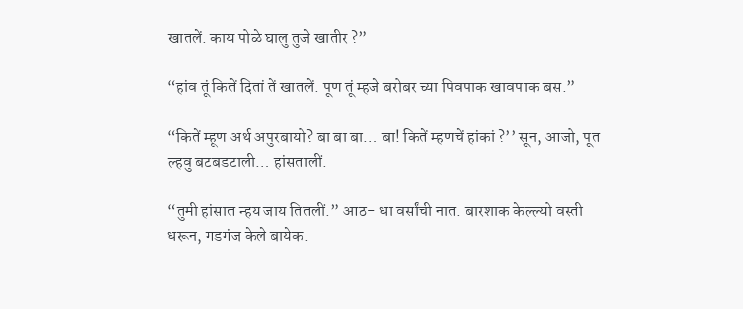खातलें. काय पोळे घालु तुजे खातीर ?”

“हांव तूं कितें दितां तें खातलें. पूण तूं म्हजे बरोबर च्या पिवपाक खावपाक बस.”

“कितें म्हूण अर्थ अपुरबायो? बा बा बा… बा! कितें म्हणचें हांकां ?’’ सून, आजो, पूत ल्हवु बटबडटाली… हांसतालीं.

“तुमी हांसात न्हय जाय तितलीं.” आठ- धा वर्सांची नात. बारशाक केल्ल्यो वस्ती धरून, गडगंज केले बायेक.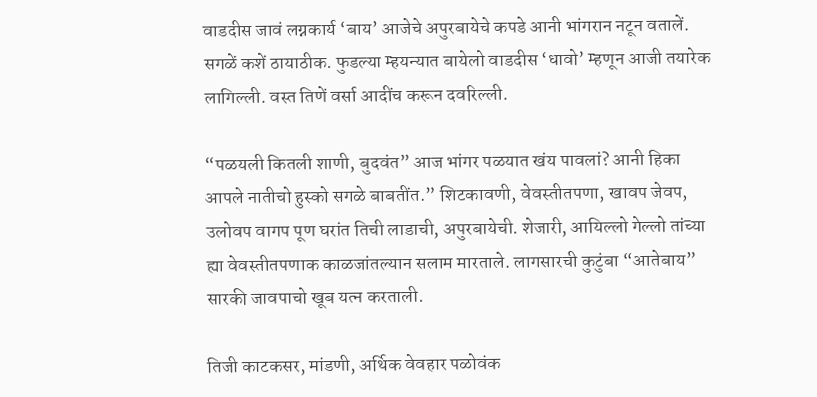वाडदीस जावं लग्नकार्य ‘बाय’ आजेचे अपुरबायेचे कपडे आनी भांगरान नटून वतालें. सगळें कशें ठायाठीक. फुडल्या म्हयन्यात बायेलो वाडदीस ‘धावो’ म्हणून आजी तयारेक लागिल्ली. वस्त तिणें वर्सा आदींच करून दवरिल्ली.

“पळयली कितली शाणी, बुदवंत” आज भांगर पळयात खंय पावलां? आनी हिका आपले नातीचो हुस्को सगळे बाबतींत.” शिटकावणी, वेवस्तीतपणा, खावप जेवप, उलोवप वागप पूण घरांत तिची लाडाची, अपुरबायेची. शेजारी, आयिल्लो गेल्लो तांच्या ह्या वेवस्तीतपणाक काळजांतल्यान सलाम मारताले. लागसारची कुटुंबा “आतेबाय” सारकी जावपाचो खूब यत्न करताली.

तिजी काटकसर, मांडणी, अर्थिक वेवहार पळोवंक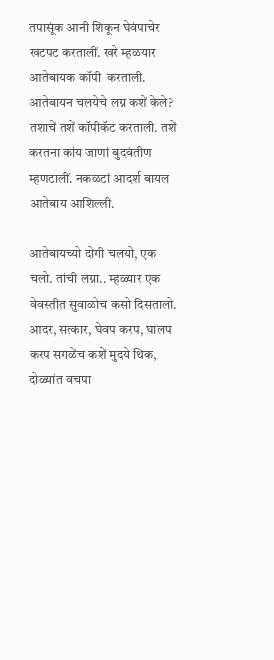तपासूंक आनी शिकून घेवंपाचेर खटपट करतालीं. खरे म्हळयार आतेबायक कॉपी  करताली. आतेबायन चलयेचे लग्न कशें केले? तशाचें तशें कॉपीकॅट करताली. तशें करतना कांय जाणां बुदवंतीण म्हणटालीं. नकळटां आदर्श बायल आतेबाय आशिल्ली.

आतेबायच्यो दोगी चलयो, एक चलो. तांची लग्ना.. म्हळ्यार एक वेवस्तीत सुवाळोच कसो दिसतालो. आदर, सत्कार, घेवप करप, घालप करप सगळेंच कशें मुदये थिक, दोळ्यांत वचपा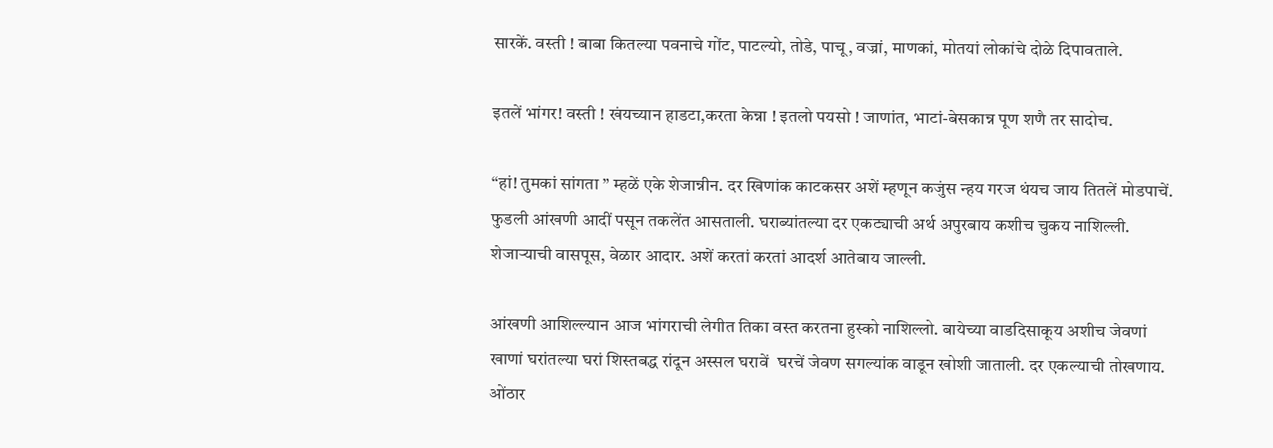सारकें. वस्ती ! बाबा कितल्या पवनाचे गोंट, पाटल्यो, तोडे, पाचू, वज्रां, माणकां, मोतयां लोकांचे दोळे दिपावताले.

इतलें भांगर! वस्ती ! खंयच्यान हाडटा,करता केन्ना ! इतलो पयसो ! जाणांत, भाटां-बेसकान्न पूण शणै तर सादोच.

“हां! तुमकां सांगता ” म्हळें एके शेजान्नीन. दर खिणांक काटकसर अशें म्हणून कजुंस न्हय गरज थंयच जाय तितलें मोडपाचें. फुडली आंखणी आदीं पसून तकलेंत आसताली. घराब्यांतल्या दर एकट्याची अर्थ अपुरबाय कशीच चुकय नाशिल्ली. शेजाऱ्याची वासपूस, वेळार आदार. अशें करतां करतां आदर्श आतेबाय जाल्ली.

आंखणी आशिल्ल्यान आज भांगराची लेगीत तिका वस्त करतना हुस्को नाशिल्लो. बायेच्या वाडदिसाकूय अशीच जेवणां खाणां घरांतल्या घरां शिस्तबद्ध रांदून अस्सल घरावें  घरचें जेवण सगल्यांक वाडून खोशी जाताली. दर एकल्याची तोखणाय. ओंठार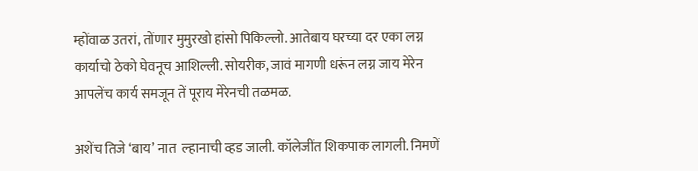म्होंवाळ उतरां, तोंणार मुमुरखो हांसो पिकिल्लो. आतेबाय घरच्या दर एका लग्न कार्याचो ठेको घेवनूच आशिल्ली. सोयरीक, जावं मागणी धरूंन लग्न जाय मेरेन आपलेंच कार्य समजून तें पूराय मेरेनची तळमळ.

अशेंच तिजे ‘बाय’ नात  ल्हानाची व्हड जाली. कॉलेजींत शिकपाक लागली. निमणें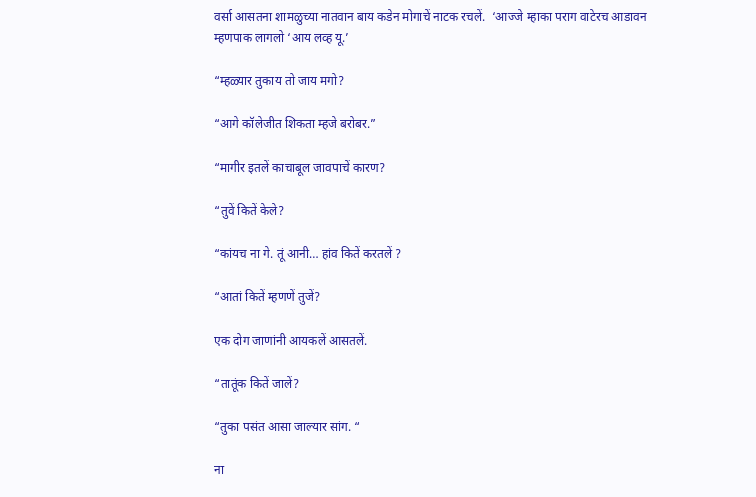वर्सा आसतना शामळुच्या नातवान बाय कडेन मोगाचें नाटक रचलें.  ‘आज्जे म्हाका पराग वाटेरच आडावन म्हणपाक लागलो ‘आय लव्ह यू.’

“म्हळ्यार तुकाय तो जाय मगो?

“आगे कॉलेजीत शिकता म्हजे बरोबर.”

“मागीर इतलें काचाबूल जावपाचें कारण?

“तुवें कितें केले?

“कांयच ना गे. तूं आनी… हांव कितें करतलें ?

“आतां कितें म्हणणें तुजें?

एक दोग जाणांनी आयकलें आसतलें.

“तातूंक कितें जालें?

“तुका पसंत आसा जाल्यार सांग. “

ना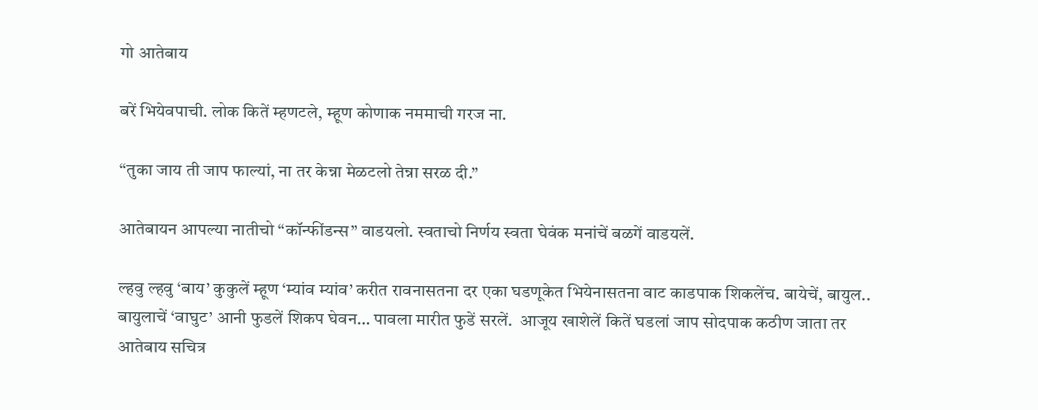गो आतेबाय

बरें भियेवपाची. लोक कितें म्हणटले, म्हूण कोणाक नममाची गरज ना.

“तुका जाय ती जाप फाल्यां, ना तर केन्ना मेळटलो तेन्ना सरळ दी.”

आतेबायन आपल्या नातीचो “कॉन्फींडन्स” वाडयलो. स्वताचो निर्णय स्वता घेवंक मनांचें बळगें वाडयलें.

ल्हवु ल्हवु ‘बाय’ कुकुलें म्हूण ‘म्यांव म्यांव’ करीत रावनासतना दर एका घडणूकेत भियेनासतना वाट काडपाक शिकलेंच. बायेचें, बायुल.. बायुलाचें ‘वाघुट’ आनी फुडलें शिकप घेवन… पावला मारीत फुडें सरलें.  आजूय खाशेलें कितें घडलां जाप सोदपाक कठीण जाता तर आतेबाय सचित्र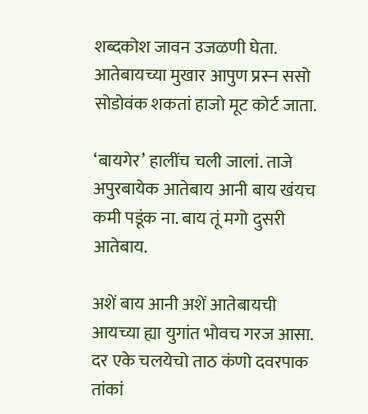शब्दकोश जावन उजळणी घेता. आतेबायच्या मुखार आपुण प्रस्न ससो सोडोवंक शकतां हाजो मूट कोर्ट जाता.

‘बायगेर’ हालींच चली जालां. ताजे अपुरबायेक आतेबाय आनी बाय खंयच कमी पडूंक ना. बाय तूं मगो दुसरी आतेबाय.

अशें बाय आनी अशें आतेबायची आयच्या ह्या युगांत भोवच गरज आसा. दर एके चलयेचो ताठ कंणो दवरपाक तांकां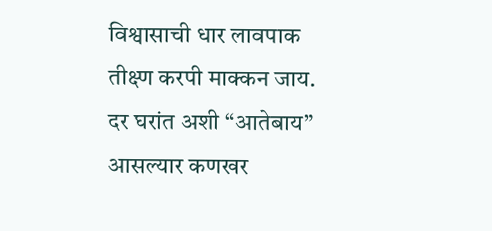विश्वासाची धार लावपाक तीक्ष्ण करपी माक्कन जाय. दर घरांत अशी “आतेबाय” आसल्यार कणखर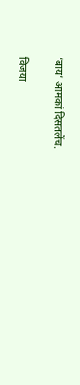‘बाय’ आमकां दिसतलेंच.

विजया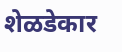शेळडेकार